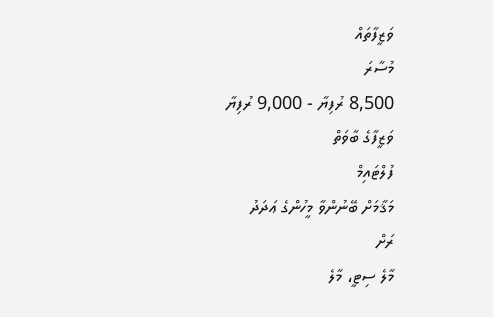ވަޒީފާތައް
މުސާރަ
8,500 ރުފިޔާ - 9,000 ރުފިޔާ
ވަޒީފާގެ ބާވަތް
ފުލްޓައިމް
މަޤާމަށް ބޭނުންވާ މީހުންގެ ޢަދަދު
ރަށް
މާލެ ސިޓީ، މާލެ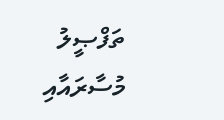ތަފްޞީލު
މުސާރައާއި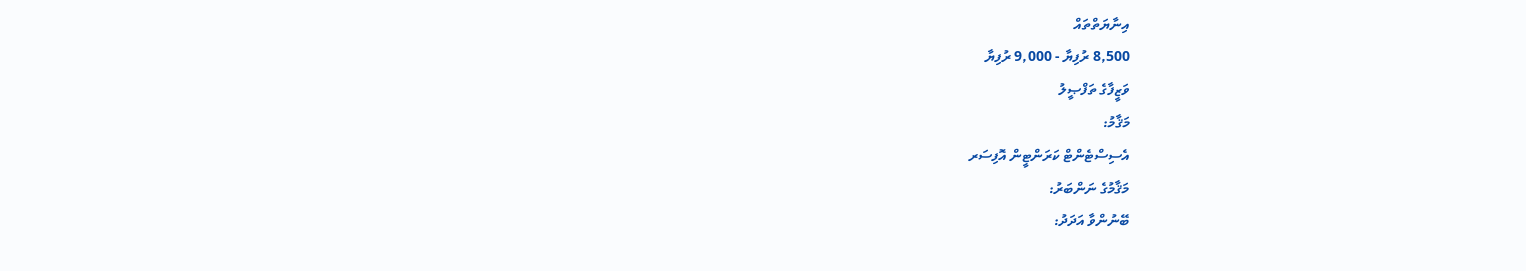އިނާޔަތްތައް
8,500 ރުފިޔާ - 9,000 ރުފިޔާ
ވަޒީފާގެ ތަފްޞީލު
މަޤާމު:
އެސިސްޓެންޓް ކަރަންޓީން އޮފިސަރ
މަޤާމުގެ ނަންބަރު:
ބޭނުންވާ އަދަދު: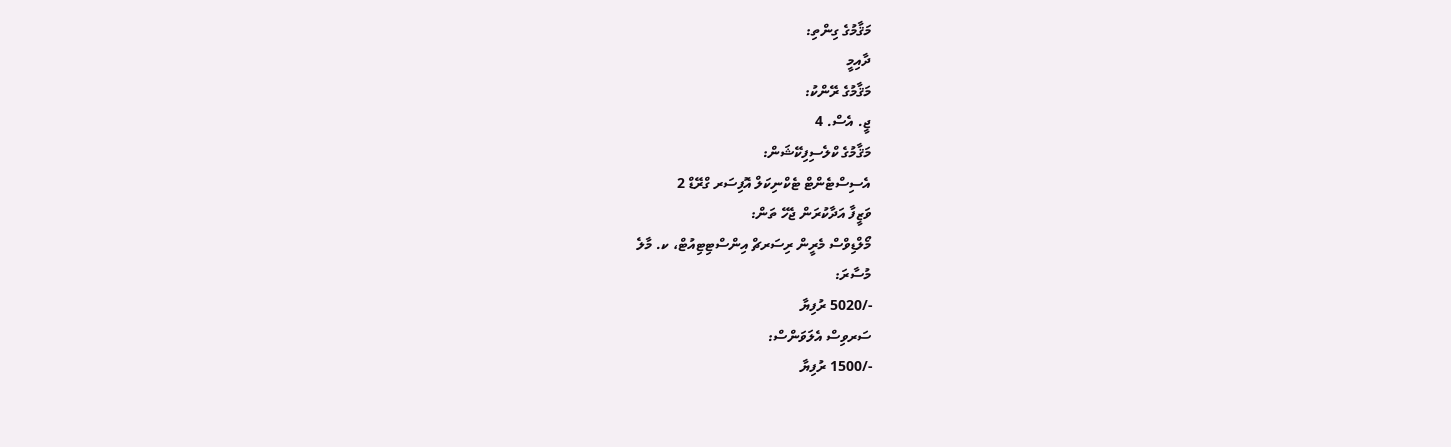މަޤާމުގެ ގިންތި:
ދާއިމީ
މަޤާމުގެ ރޭންކު:
ޖީ. އެސް. 4
މަޤާމުގެ ކްލެސިފިކޭޝަން:
އެސިސްޓެންޓް ޓެކްނިކަލް އޮފިސަރ ގްރޭޑް 2
ވަޒީފާ އަދާކުރަން ޖެހޭ ތަން:
މޯލްޑިވްސް މެރީން ރިސަރޗް އިންސްޓިޓިއުޓް، ކ. މާލެ
މުސާރަ:
-/5020 ރުފިޔާ
ސަރވިސް އެލަވަންސް:
-/1500 ރުފިޔާ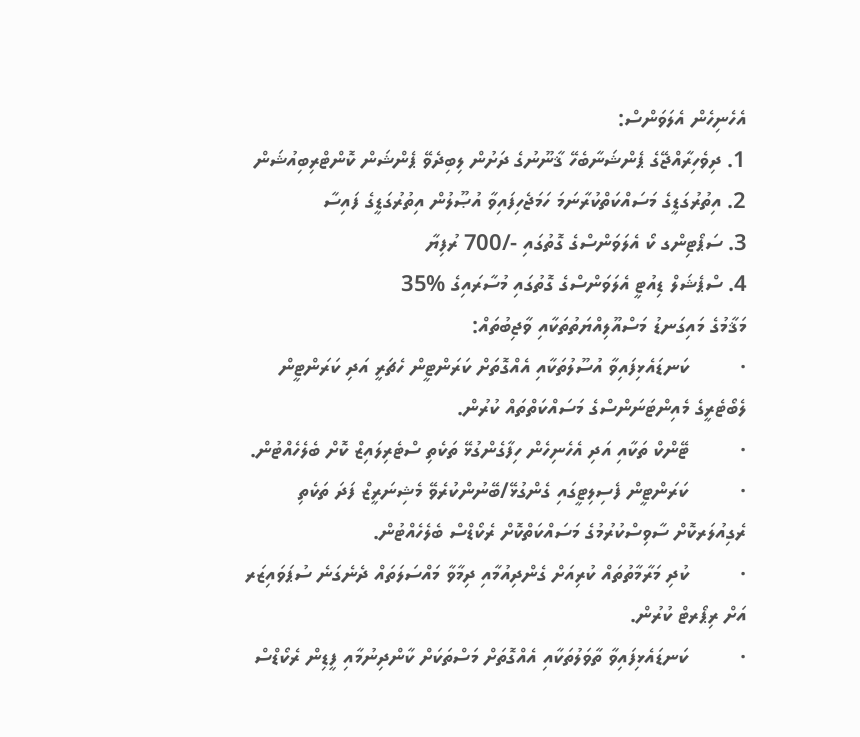އެހެނިހެން އެލަވަންސް:
1. ދިވެހިރާއްޖޭގެ ޕެންޝަނާބެހޭ ޤާނޫނުގެ ދަށުން ލިބިދެވޭ ޕެންޝަން ކޮންޓްރިބިއުޝަން
2. އިތުރުގަޑީގެ މަސައްކަތްކުރާނަމަ ހަމަޖެހިފައިވާ އުޞޫލުން އިތުރުގަޑީގެ ފައިސާ
3. ސަޕޯޓިންގ ކޯ އެލަވަންސްގެ ގޮތުގައި -/700 ރުފިޔާ
4. ސްޕެޝަލް ޑިއުޓީ އެލަވަންސްގެ ގޮތުގައި މުސާރައިގެ %35
މަޤާމުގެ މައިގަނޑު މަސްއޫލިއްޔަތުތަކާއި ވާޖިބުތައް:
·         ކަނޑައެޅިފައިވާ އުސޫލުތަކާއި އެއްގޮތަށް ކަރަންޓީން ހެޗަރީ އަދި ކަރަންޓީން ލެބޯޓެރީގެ މެއިންޓަނަންސްގެ މަސައްކަތްތައް ކުރުން.
·         ޓޭންކް ތަކާއި އަދި އެހެނިހެން ހިފާގެންގުޅޭ ތަކެތި ސްޓެރިލައިޒް ކޮށް ބެލެހެއްޓުން.
·         ކަރަންޓީން ފެސިލިޓީގައި ގެންގުޅޭ/ބޭނުންކުރެވޭ މެޝިނަރީޒް ފަދަ ތަކެތި ރެގިއުލަރކޮށް ސާވިސްކުރުމުގެ މަސައްކަތްކޮށް ރެކޯޑްސް ބެލެހެއްޓުން.
·         ކުދި މަރާމާތުތައް ކުރިއަށް ގެންދިއުމާއި ދިމާވާ މައްސަލަތައް ދެނެގަނެ ސުޕަވައިޒަރ އަށް ރިޕޯރޓް ކުރުން.
·         ކަނޑައެޅިފައިވާ ތާވަލުތަކާއި އެއްގޮތަށް މަސްތަކަށް ކާންދިނުމާއި ފީޑިން ރެކޯޑްސް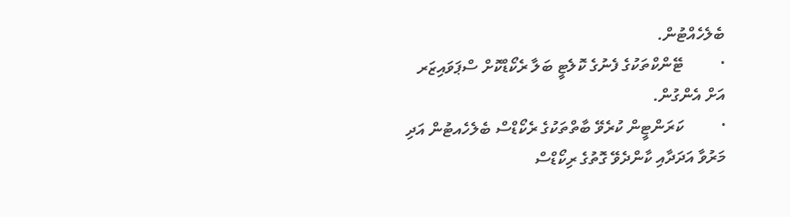ބެލެހެއްޓުން.
·         ޓޭންކްތަކުގެ ފެނުގެ ކޮލެޓީ ބަލާ ރެކޯޑްކޮށް ސްޕަވައިޒަރ އަށް އެންގުން.
·         ކަރަންޓީން ކުރެވޭ ބާތްތަކުގެ ރެކޯޑްސް ބެލެހެއޓުން އަދި މަރުވާ އަދަދާއި ކާންދެވޭ ގޮތުގެ ރިކޯޑްސް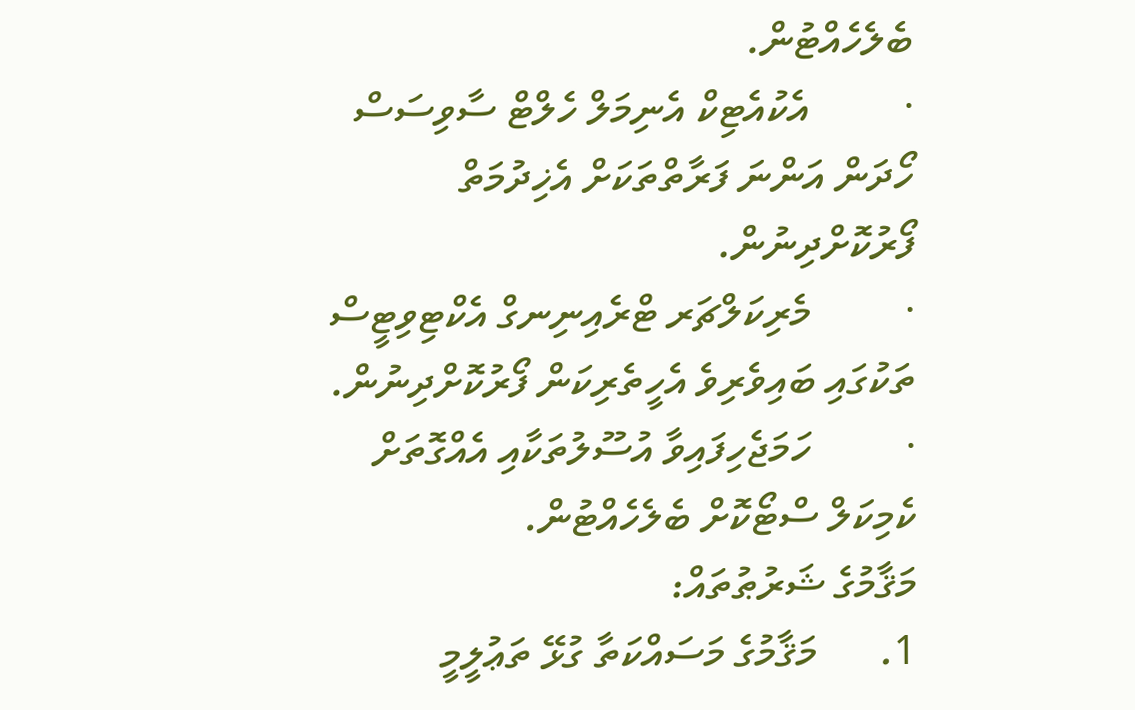ބެލެހެއްޓުން.
·         އެކުއެޓިކް އެނިމަލް ހެލްޓް ސާވިސަސް ހޯދަން އަންނަ ފަރާތްތަކަށް އެޚިދުމަތް ފޯރުކޮށްދިނުން.
·         މެރިކަލްޗަރ ޓްރެއިނިނގް އެކްޓިވިޓީސް ތަކުގައި ބައިވެރިވެ އެހީތެރިކަން ފޯރުކޮށްދިނުން.
·         ހަމަޖެހިފައިވާ އުސޫލުތަކާއި އެއްގޮތަށް ކެމިކަލް ސްޓޯކޮށް ބެލެހެއްޓުން.
މަޤާމުގެ ޝަރުޠުތައް:
1.      މަޤާމުގެ މަސައްކަތާ ގުޅޭ ތަޢުލީމީ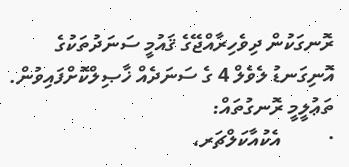ރޮނގަކުން ދިވެހިރާއްޖޭގެ ޤައުމީ ސަނަދުތަކުގެ އޮނިގަނޑު ލެވެލް 4 ގެ ސަނަދެއް ޚާޞިލްކޮށްފައިވުން.
ތަޢުލީމީ ރޮނގުތައް:
·         އެކުއާކަލްޗަރ،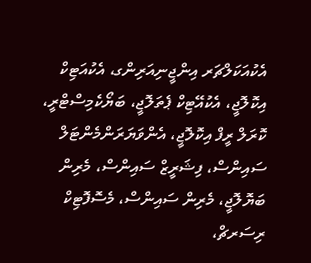އެކުއަކަލްޗަރ އިންޖީނިއަރިންގ، އެކުއަޓިކް އިކޮލޮޖީ، އެކުއޭޓިކް ޕެތަލޮޖީ، ބަޔޯކެމިސްޓްރީ، ކޮރަލް ރީފް އިކޮލޮޖީ، އެންވަޔަރަންމެންޓަލް ސައިންސް، ފިޝަރީޒް ސައިންސް، މެރިން ބަޔޮލޮޖީ، މެރިން ސައިންސް، މެސޮފޮޓިކް ރިސަރޗް،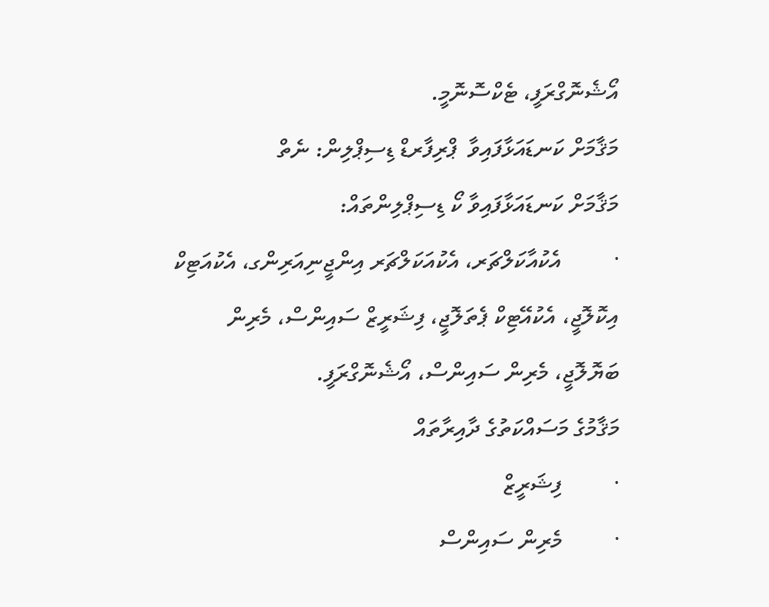އޯޝެނޮގްރަފީ، ޓެކްސޮނޮމީ.
މަޤާމަށް ކަނޑައަޅާފައިވާ  ޕްރިފާރޑް ޑިސިޕްލިން: ނެތް
މަޤާމަށް ކަނޑައަޅާފައިވާ ކޯ ޑިސިޕްލިންތައް:
·         އެކުއާކަލްޗަރ، އެކުއަކަލްޗަރ އިންޖީނިއަރިންގ، އެކުއަޓިކް އިކޮލޮޖީ، އެކުއޭޓިކް ޕެތަލޮޖީ، ފިޝަރީޒް ސައިންސް، މެރިން ބަޔޮލޮޖީ، މެރިން ސައިންސް، އޯޝެނޮގްރަފީ.
މަޤާމުގެ މަސައްކަތުގެ ދާއިރާތައް
·         ފިޝަރީޒް
·         މެރިން ސައިންސް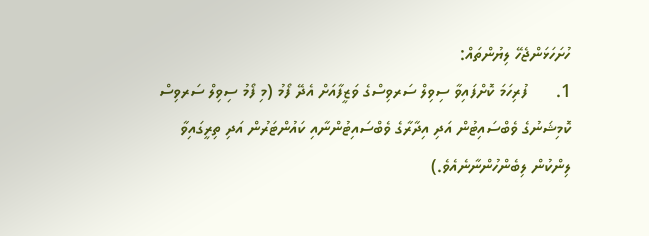ހުށަހަޅަންޖެހޭ ލިޔުންތައް:
1.      ފުރިހަމަ ކޮށްފައިވާ ސިވިލް ސަރވިސްގެ ވަޒީފާއަށް އެދޭ ފޯމު (މި ފޯމު ސިވިލް ސަރވިސް ކޮމިޝަނުގެ ވެބްސައިޓުން އަދި އިދާރާގެ ވެބްސައިޓުންނާއި ކައުންޓަރުން އަދި ތިރީގައިވާ ލިންކުން ލިބެންހުންނާނެއެވެ.)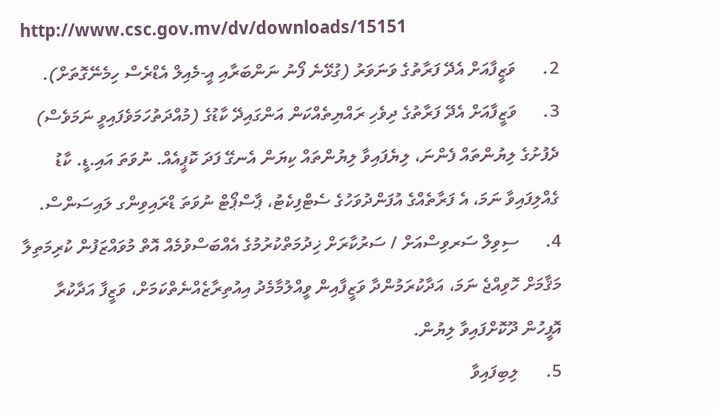http://www.csc.gov.mv/dv/downloads/15151
2.      ވަޒީފާއަށް އެދޭ ފަރާތުގެ ވަނަވަރު (ގުޅޭނެ ފޯނު ނަންބަރާއި އީ-މެއިލް އެޑްރެސް ހިމެނޭގޮތަށް).
3.      ވަޒީފާއަށް އެދޭ ފަރާތުގެ ދިވެހި ރައްޔިތެއްކަން އަންގައިދޭ ކާޑުގެ (މުއްދަތުހަމަވެފައިވީ ނަމަވެސް) ދެފުށުގެ ލިޔުންތައް ފެންނަ، ލިޔެފައިވާ ލިޔުންތައް ކިޔަން އެނގޭ ފަދަ ކޮޕީއެއް. ނުވަތަ އައި.ޑީ. ކާޑު ގެއްލިފައިވާ ނަމަ، އެ ފަރާތެއްގެ އުފަންދުވަހުގެ ސެޓްފިކެޓު، ޕާސްޕޯޓް ނުވަތަ ޑްރައިވިންގ ލައިސަންސް.
4.      ސިވިލް ސަރވިސްއަށް / ސަރުކާރަށް ޚިދުމަތްކުރުމުގެ އެއްބަސްވުމެއް އޮތް މުވައްޒަފުން ކުރިމަތިލާ މަޤާމަށް ހޮވިއްޖެ ނަމަ، އަދާކުރަމުންދާ ވަޒީފާއިން ވީއްލުމާމެދު އިއުތިރާޒެއްނެތްކަމަށް، ވަޒީފާ އަދާކުރާ އޮފީހުން ދޫކޮށްފައިވާ ލިޔުން.
5.      ލިބިފައިވާ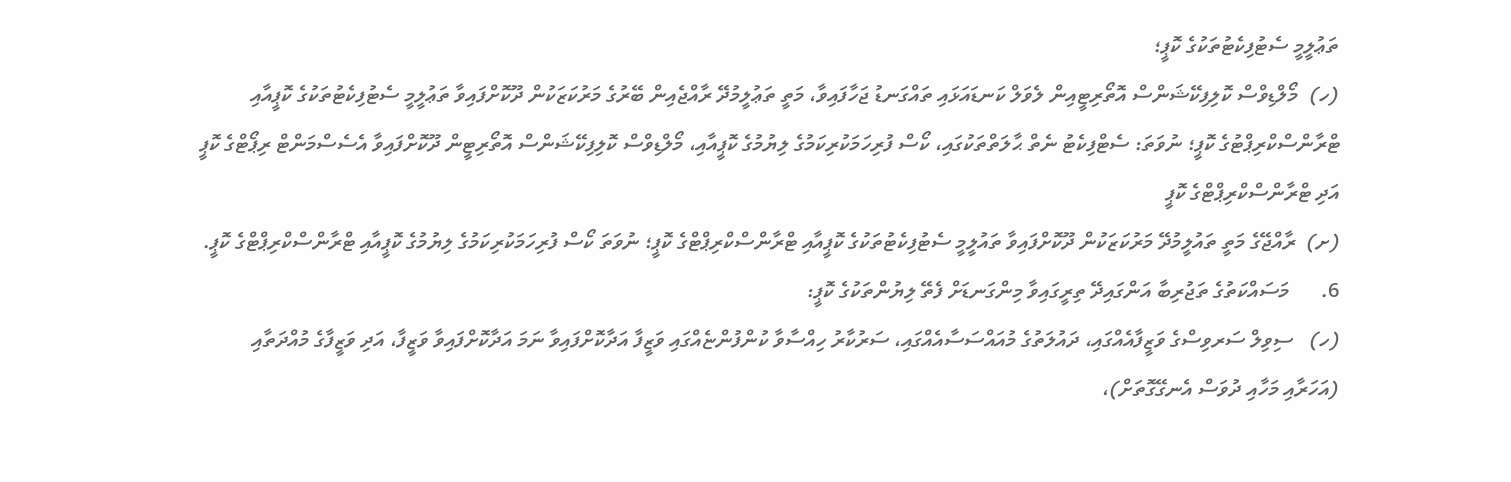ތަޢުލީމީ ސެޓުފިކެޓުތަކުގެ ކޮޕީ؛
(ހ)  މޯލްޑިވްސް ކޮލިފިކޭޝަންސް އޮތޯރިޓީއިން ލެވަލް ކަނޑައަޅައި ތައްގަނޑު ޖަހާފައިވާ، މަތީ ތަޢުލީމުދޭ ރާއްޖެއިން ބޭރުގެ މަރުކަޒަކުން ދޫކޮށްފައިވާ ތަޢުލީމީ ސެޓުފިކެޓުތަކުގެ ކޮޕީއާއި ޓްރާންސްކްރިޕްޓުގެ ކޮޕީ؛ ނުވަތަ: ސެޓްފިކެޓު ނެތް ޙާލަތްތަކުގައި، ކޯސް ފުރިހަމަކުރިކަމުގެ ލިޔުމުގެ ކޮޕީއާއި، މޯލްޑިވްސް ކޮލިފިކޭޝަންސް އޮތޯރިޓީން ދޫކޮށްފައިވާ އެސެސްމަންޓް ރިޕޯޓްގެ ކޮޕީ އަދި ޓްރާންސްކްރިޕްޓްގެ ކޮޕީ
(ށ)  ރާއްޖޭގެ މަތީ ތައުލީމުދޭ މަރުކަޒަކުން ދޫކޮށްފައިވާ ތައުލީމީ ސެޓުފިކެޓުތަކުގެ ކޮޕީއާއި ޓްރާންސްކްރިޕްޓްގެ ކޮޕީ؛ ނުވަތަ ކޯސް ފުރިހަމަކުރިކަމުގެ ލިޔުމުގެ ކޮޕީއާއި ޓްރާންސްކްރިޕްޓްގެ ކޮޕީ.
6.      މަސައްކަތުގެ ތަޖުރިބާ އަންގައިދޭ ތިރީގައިވާ މިންގަނޑަށް ފެތޭ ލިޔުންތަކުގެ ކޮޕީ:
(ހ)   ސިވިލް ސަރވިސްގެ ވަޒީފާއެއްގައި، ދައުލަތުގެ މުއައްސަސާއެއްގައި، ސަރުކާރު ހިއްސާވާ ކުންފުންޏެއްގައި ވަޒީފާ އަދާކޮށްފައިވާ ނަމަ އަދާކޮށްފައިވާ ވަޒީފާ، އަދި ވަޒީފާގެ މުއްދަތާއި (އަހަރާއި މަހާއި ދުވަސް އެނގޭގޮތަށް)،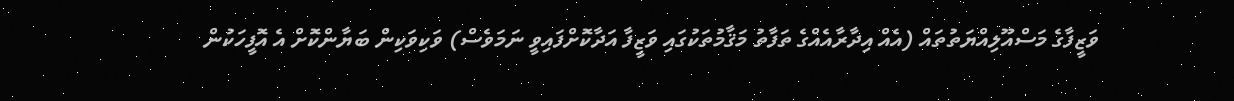ވަޒީފާގެ މަސްއޫލިއްޔަތުތައް (އެއް އިދާރާއެއްގެ ތަފާތު މަޤާމުތަކުގައި ވަޒީފާ އަދާކޮށްފައިވީ ނަމަވެސް) ވަކިވަކިން ބަޔާންކޮށް އެ އޮފީހަކުން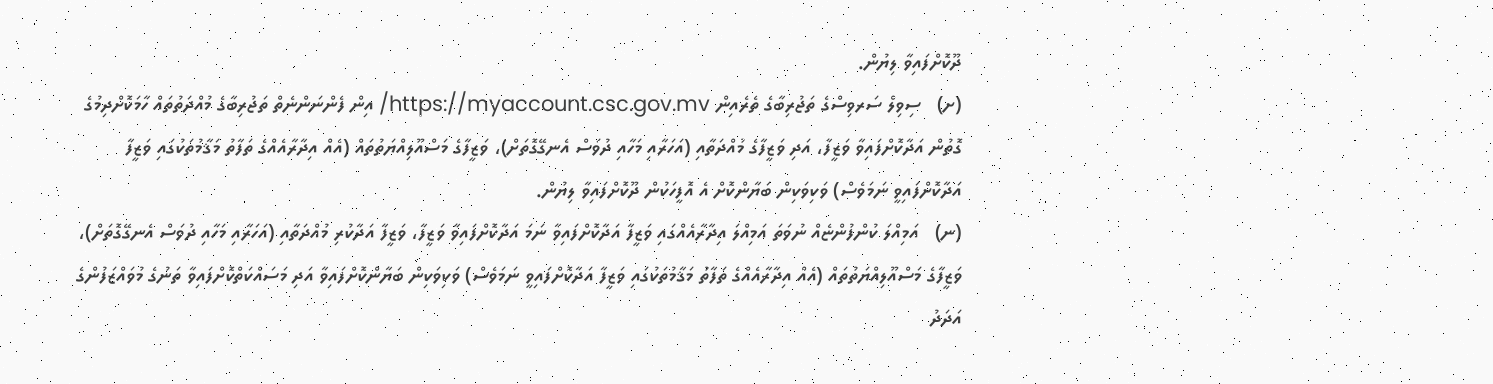ދޫކޮށްފައިވާ ލިޔުން.
(ށ)   ސިވިލް ސަރވިސްގެ ތަޖުރިބާގެ ތެރެއިން https://myaccount.csc.gov.mv/ އިން ފެންނަންނެތް ތަޖުރިބާގެ މުއްދަތުތައް ހާމަކޮށްދިމުގެ ގޮތުން އަދާކޮށްފައިވާ ވަޒީފާ، އަދި ވަޒީފާގެ މުއްދަތާއި (އަހަރާއި މަހާއި ދުވަސް އެނގޭގޮތަށް)، ވަޒީފާގެ މަސްއޫލިއްޔަތުތައް (އެއް އިދާރާއެއްގެ ތަފާތު މަޤާމުތަކުގައި ވަޒީފާ އަދާކޮށްފައިވީ ނަމަވެސް) ވަކިވަކިން ބަޔާންކޮށް އެ އޮފީހަކުން ދޫކޮށްފައިވާ ލިޔުން.
(ނ)   އަމިއްލަ ކުންފުންޏެއް ނުވަތަ އަމިއްލަ އިދާރާއެއްގައި ވަޒީފާ އަދާކޮށްފައިވާ ނަމަ އަދާކޮށްފައިވާ ވަޒީފާ، ވަޒީފާ އަދާކުރި މުއްދަތާއި (އަހަރާއި މަހާއި ދުވަސް އެނގޭގޮތަށް)، ވަޒީފާގެ މަސްއޫލިއްޔަތުތައް (އެއް އިދާރާއެއްގެ ތަފާތު މަޤާމުތަކުގައި ވަޒީފާ އަދާކޮށްފައިވީ ނަމަވެސް) ވަކިވަކިން ބަޔާންކޮށްފައިވާ އަދި މަސައްކަތްކޮށްފައިވާ ތަނުގެ މުވައްޒަފުންގެ އަދަދު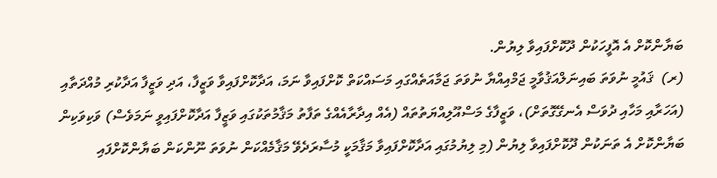ބަޔާންކޮށް އެ އޮފީހަކުން ދޫކޮށްފައިވާ ލިޔުން.
(ރ)  ޤައުމީ ނުވަތަ ބައިނަލްއަޤުވާމީ ޖަމްއިއްޔާ ނުވަތަ ޖަމާއަތެއްގައި މަސައްކަތް ކޮށްފައިވާ ނަމަ، އަދާކޮށްފައިވާ ވަޒީފާ، އަދި ވަޒީފާ އަދާކުރި މުއްދަތާއި (އަހަރާއި މަހާއި ދުވަސް އެނގޭގޮތަށް)، ވަޒީފާގެ މަސްއޫލިއްޔަތުތައް (އެއް އިދާރާއެއްގެ ތަފާތު މަޤާމުތަކުގައި ވަޒީފާ އަދާކޮށްފައިވީ ނަމަވެސް) ވަކިވަކިން ބަޔާންކޮށް އެ ތަނަކުން ދޫކޮށްފައިވާ ލިޔުން (މި ލިޔުމުގައި އަދާކޮށްފައިވާ މަޤާމަކީ މުސާރަދެވޭ މަޤާމެއްކަން ނުވަތަ ނޫންކަން ބަޔާންކޮށްފައި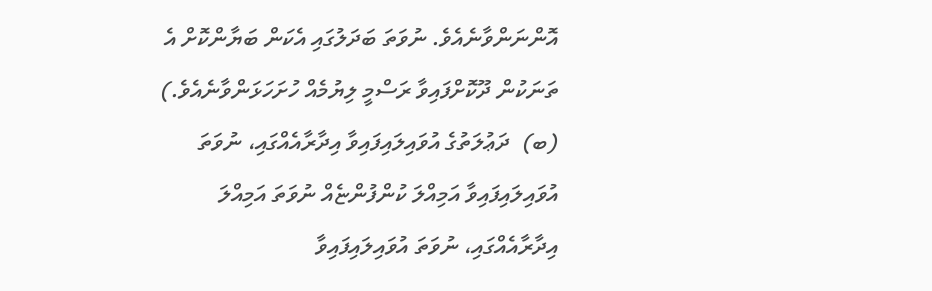އޮންނަންވާނެއެވެ. ނުވަތަ ބަދަލުގައި އެކަން ބަޔާންކޮށް އެ ތަނަކުން ދޫކޮށްފައިވާ ރަސްމީ ލިޔުމެއް ހުށަހަޅަންވާނެއެވެ.)
(ބ)  ދަޢުލަތުގެ އުވައިލައިފައިވާ އިދާރާއެއްގައި، ނުވަތަ އުވައިލައިފައިވާ އަމިއްލަ ކުންފުންޏެއް ނުވަތަ އަމިއްލަ އިދާރާއެއްގައި، ނުވަތަ އުވައިލައިފައިވާ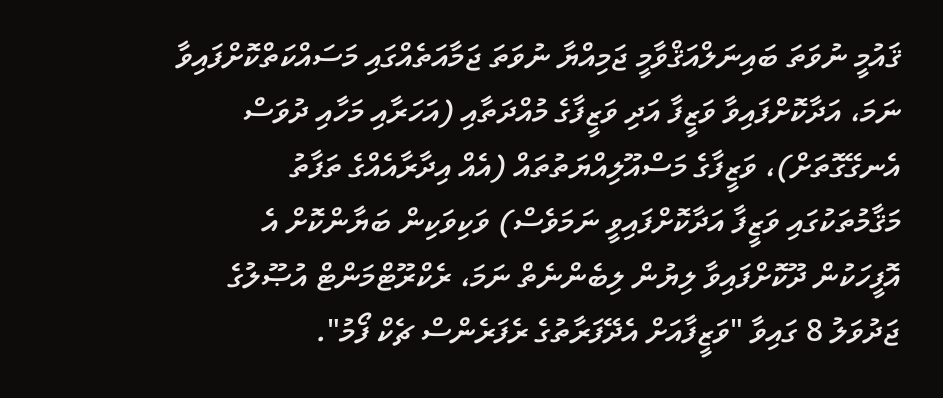ޤައުމީ ނުވަތަ ބައިނަލްއަޤްވާމީ ޖަމިއްޔާ ނުވަތަ ޖަމާއަތެއްގައި މަސައްކަތްކޮށްފައިވާ ނަމަ، އަދާކޮށްފައިވާ ވަޒީފާ އަދި ވަޒީފާގެ މުއްދަތާއި (އަހަރާއި މަހާއި ދުވަސް އެނގޭގޮތަށް)، ވަޒީފާގެ މަސްއޫލިއްޔަތުތައް (އެއް އިދާރާއެއްގެ ތަފާތު މަޤާމުތަކުގައި ވަޒީފާ އަދާކޮށްފައިވީ ނަމަވެސް) ވަކިވަކިން ބަޔާންކޮށް އެ އޮފީހަކުން ދޫކޮށްފައިވާ ލިޔުން ލިބެންނެތް ނަމަ، ރެކްރޫޓްމަންޓް އުޞޫލުގެ ޖަދުވަލު 8 ގައިވާ "ވަޒީފާއަށް އެދޭފަރާތުގެ ރެފަރެންސް ޗެކް ފޯމު".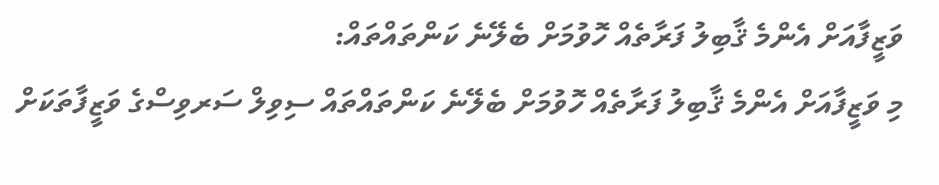ވަޒީފާއަށް އެންމެ ޤާބިލު ފަރާތެއް ހޮވުމަށް ބެލޭނެ ކަންތައްތައް:
މި ވަޒީފާއަށް އެންމެ ޤާބިލު ފަރާތެއް ހޮވުމަށް ބެލޭނެ ކަންތައްތައް ސިވިލް ސަރވިސްގެ ވަޒީފާތަކަށް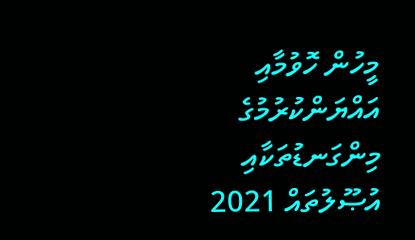މީހުން ހޮވުމާއި އައްޔަންކުރުމުގެ މިންގަނޑުތަކާއި އުޞޫލުތައް 2021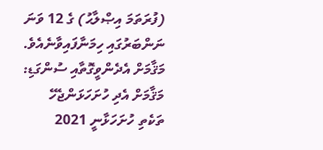(ފުރަތަމަ އިޞްލާޙު) ގެ 12 ވަނަ ނަންބަރުގައި ހިމަނާފައިވާނެއެވެ.
މަޤާމަށް އެދެންވީގޮތާއި ސުންގަޑި:
މަޤާމަށް އެދި ހުށަހަޅަންޖެހޭ ތަކެތި ހުށަހަޅާނީ 2021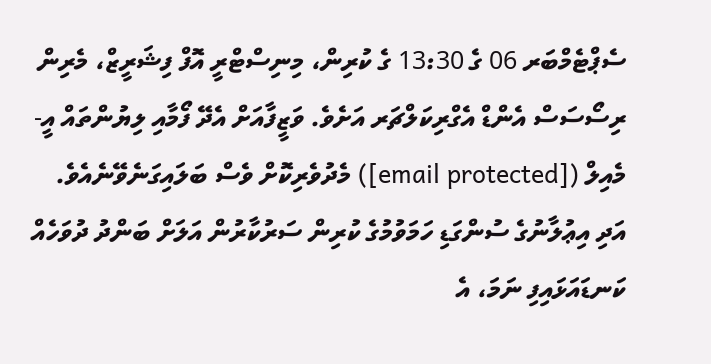ސެޕްޓެމްބަރ 06 ގެ 13:30 ގެ ކުރިން، މިނިސްޓްރީ އޮފް ފިޝަރީޒް، މެރިން ރިސޯސަސް އެންޑް އެގްރިކަލްޗަރ އަށެވެ. ވަޒީފާއަށް އެދޭ ފޯމާއި ލިޔުންތައް އީ-މެއިލް ([email protected]) މެދުވެރިކޮށް ވެސް ބަލައިގަނެވޭނެއެވެ.
އަދި އިޢުލާނުގެ ސުންގަޑި ހަމަވުމުގެ ކުރިން ސަރުކާރުން އަލަށް ބަންދު ދުވަހެއް ކަނޑައަޅައިފި ނަމަ، އެ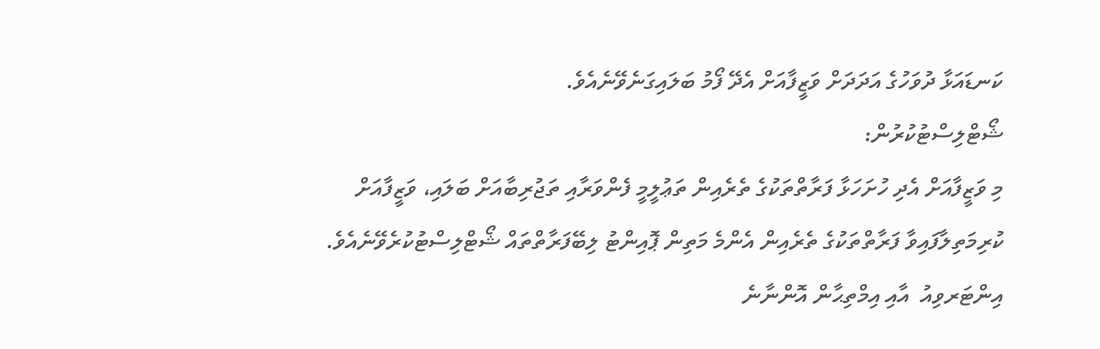ކަނޑައަޅާ ދުވަހުގެ އަދަދަށް ވަޒީފާއަށް އެދޭ ފޯމު ބަލައިގަނެވޭނެއެވެ.
ޝޯޓްލިސްޓުކުރުން:
މި ވަޒީފާއަށް އެދި ހުށަހަޅާ ފަރާތްތަކުގެ ތެރެއިން ތަޢުލީމީ ފެންވަރާއި ތަޖުރިބާއަށް ބަލައި، ވަޒީފާއަށް ކުރިމަތިލާފައިވާ ފަރާތްތަކުގެ ތެރެއިން އެންމެ މަތިން ޕޮއިންޓު ލިބޭފަރާތްތައް ޝޯޓްލިސްޓުކުރެވޭނެއެވެ.
އިންޓަރވިއު  އާއި އިމްތިޙާން އޮންނާނެ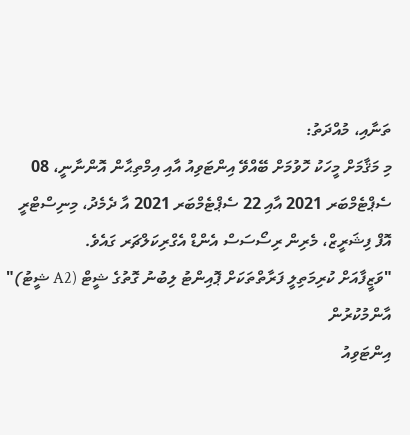ތަނާއި، މުއްދަތު:
މި މަޤާމަށް މީހަކު ހޮވުމަށް ބޭއްވޭ އިންޓަވިއު އާއި އިމްތިޙާން އޮންނާނީ، 08 ސެޕްޓެމްބަރ 2021 އާއި 22 ސެޕްޓެމްބަރ 2021 އާ ދެމެދު، މިނިސްޓްރީ އޮފް ފިޝަރީޒް، މެރިން ރިސޯސަސް އެންޑް އެގްރިކަލްޗަރ ގައެވެ.
"ވަޒީފާއަށް ކުރިމަތިލީ ފަރާތްތަކަށް ޕޮއިންޓު ލިބުނު ގޮތުގެ ޝީޓް (A2 ޝީޓު)" އާންމުކުރުން
އިންޓަވިއު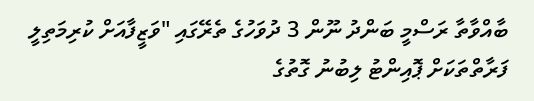ބާއްވާތާ ރަސްމީ ބަންދު ނޫން 3 ދުވަހުގެ ތެރޭގައި "ވަޒީފާއަށް ކުރިމަތިލީ ފަރާތްތަކަށް ޕޮއިންޓު ލިބުނު ގޮތުގެ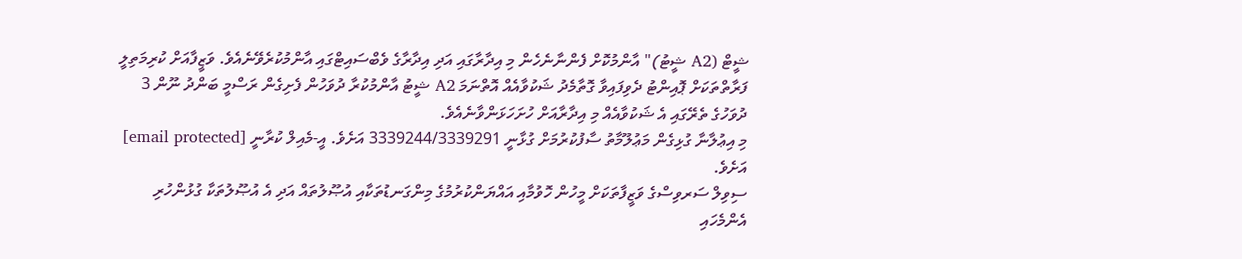ޝީޓް (A2 ޝީޓު)" އާންމުކޮށް ފެންނާނެހެން މި އިދާރާގައި އަދި އިދާރާގެ ވެބްސައިޓްގައި އާންމުކުރެވޭނެއެވެ. ވަޒީފާއަށް ކުރިމަތިލީ ފަރާތްތަކަށް ޕޮއިންޓު ދެވިފައިވާ ގޮތާމެދު ޝަކުވާއެއް އޮތްނަމަ A2 ޝީޓު އާންމުކުރާ ދުވަހުން ފެށިގެން ރަސްމީ ބަންދު ނޫން 3 ދުވަހުގެ ތެރޭގައި އެ ޝަކުވާއެއް މި އިދާރާއަށް ހުށަހަޅަންވާނެއެވެ.
މި އިޢުލާނާ ގުޅިގެން މަޢުލޫމާތު ސާފުކުރުމަށް ގުޅާނީ 3339244/3339291 އަށެވެ. އީ-މެއިލް ކުރާނީ [email protected] އަށެވެ.
ސިވިލް ސަރވިސްގެ ވަޒީފާތަކަށް މީހުން ހޮވުމާއި އައްޔަންކުރުމުގެ މިންގަނޑުތަކާއި އުޞޫލުތައް އަދި އެ އުޞޫލުތަކާ ގުޅުންހުރި އެންމެހައި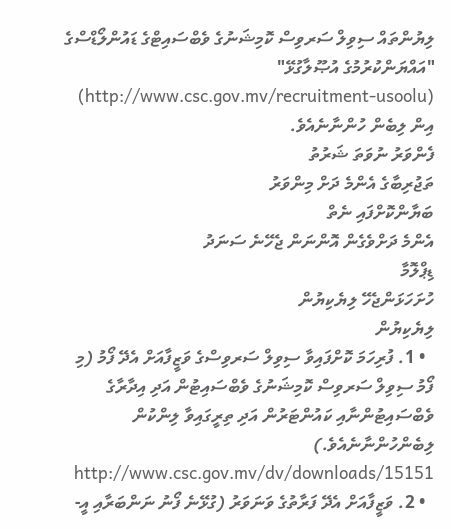ލިޔުންތައް ސިވިލް ސަރވިސް ކޮމިޝަނުގެ ވެބްސައިޓްގެ ޑައުންލޯޑްސްގެ "އައްޔަންކުރުމުގެ އުޞޫލާގުޅޭ" (http://www.csc.gov.mv/recruitment-usoolu) އިން ލިބެން ހުންނާނެއެވެ.
ފެންވަރު ނުވަތަ ޝަރުތު
ތަޖުރިބާގެ އެންމެ ދަށް މިންވަރު
ބަޔާންކޮށްފައި ނެތް
އެންމެ ދަށްވެގެން އޮންނަން ޖެހޭނެ ސަނަދު
ޑިޕްލޮމާ
ހުށަހަޅަންޖެހޭ ލިޔެކިޔުން
ލިޔެކިޔުން
  • 1. ފުރިހަމަ ކޮށްފައިވާ ސިވިލް ސަރވިސްގެ ވަޒީފާއަށް އެދޭ ފޯމު (މި ފޯމު ސިވިލް ސަރވިސް ކޮމިޝަނުގެ ވެބްސައިޓުން އަދި އިދާރާގެ ވެބްސައިޓުންނާއި ކައުންޓަރުން އަދި ތިރީގައިވާ ލިންކުން ލިބެންހުންނާނެއެވެ.) http://www.csc.gov.mv/dv/downloads/15151
  • 2. ވަޒީފާއަށް އެދޭ ފަރާތުގެ ވަނަވަރު (ގުޅޭނެ ފޯނު ނަންބަރާއި އީ-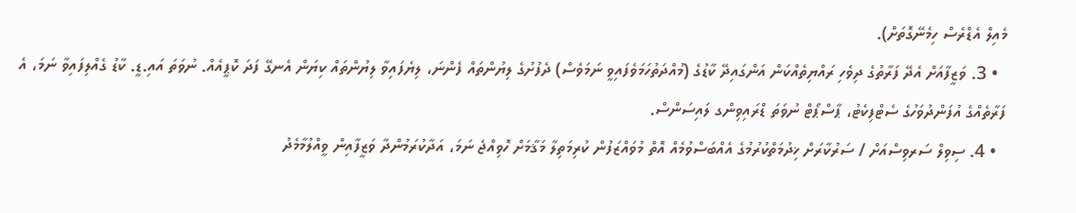މެއިލް އެޑްރެސް ހިމެނޭގޮތަށް).
  • 3. ވަޒީފާއަށް އެދޭ ފަރާތުގެ ދިވެހި ރައްޔިތެއްކަން އަންގައިދޭ ކާޑުގެ (މުއްދަތުހަމަވެފައިވީ ނަމަވެސް) ދެފުށުގެ ލިޔުންތައް ފެންނަ، ލިޔެފައިވާ ލިޔުންތައް ކިޔަން އެނގޭ ފަދަ ކޮޕީއެއް. ނުވަތަ އައި.ޑީ. ކާޑު ގެއްލިފައިވާ ނަމަ، އެ ފަރާތެއްގެ އުފަންދުވަހުގެ ސެޓްފިކެޓު، ޕާސްޕޯޓް ނުވަތަ ޑްރައިވިންގ ލައިސަންސް.
  • 4. ސިވިލް ސަރވިސްއަށް / ސަރުކާރަށް ޚިދުމަތްކުރުމުގެ އެއްބަސްވުމެއް އޮތް މުވައްޒަފުން ކުރިމަތިލާ މަޤާމަށް ހޮވިއްޖެ ނަމަ، އަދާކުރަމުންދާ ވަޒީފާއިން ވީއްލުމާމެދު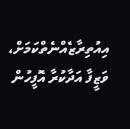އިއުތިރާޒެއްނެތްކަމަށް، ވަޒީފާ އަދާކުރާ އޮފީހުން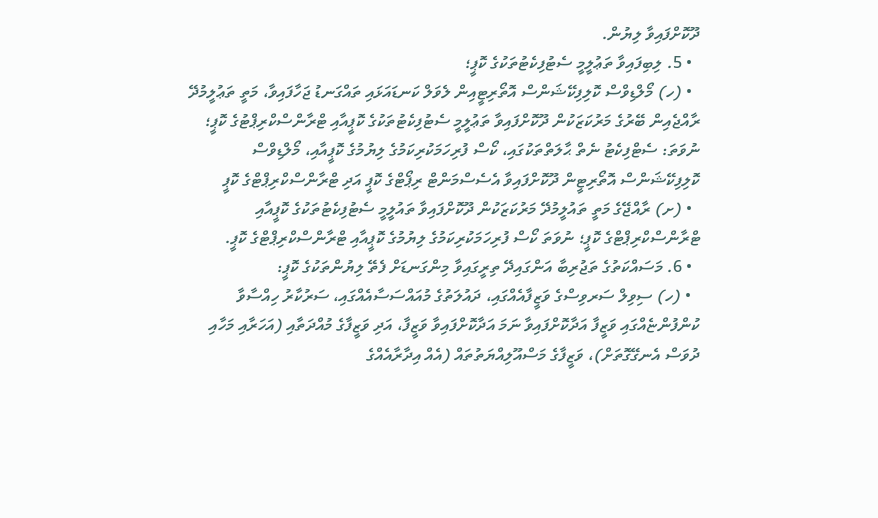ދޫކޮށްފައިވާ ލިޔުން.
  • 5. ލިބިފައިވާ ތަޢުލީމީ ސެޓުފިކެޓުތަކުގެ ކޮޕީ؛
  • (ހ) މޯލްޑިވްސް ކޮލިފިކޭޝަންސް އޮތޯރިޓީއިން ލެވަލް ކަނޑައަޅައި ތައްގަނޑު ޖަހާފައިވާ، މަތީ ތަޢުލީމުދޭ ރާއްޖެއިން ބޭރުގެ މަރުކަޒަކުން ދޫކޮށްފައިވާ ތަޢުލީމީ ސެޓުފިކެޓުތަކުގެ ކޮޕީއާއި ޓްރާންސްކްރިޕްޓުގެ ކޮޕީ؛ ނުވަތަ: ސެޓްފިކެޓު ނެތް ޙާލަތްތަކުގައި، ކޯސް ފުރިހަމަކުރިކަމުގެ ލިޔުމުގެ ކޮޕީއާއި، މޯލްޑިވްސް ކޮލިފިކޭޝަންސް އޮތޯރިޓީން ދޫކޮށްފައިވާ އެސެސްމަންޓް ރިޕޯޓްގެ ކޮޕީ އަދި ޓްރާންސްކްރިޕްޓްގެ ކޮޕީ
  • (ށ) ރާއްޖޭގެ މަތީ ތައުލީމުދޭ މަރުކަޒަކުން ދޫކޮށްފައިވާ ތައުލީމީ ސެޓުފިކެޓުތަކުގެ ކޮޕީއާއި ޓްރާންސްކްރިޕްޓްގެ ކޮޕީ؛ ނުވަތަ ކޯސް ފުރިހަމަކުރިކަމުގެ ލިޔުމުގެ ކޮޕީއާއި ޓްރާންސްކްރިޕްޓްގެ ކޮޕީ.
  • 6. މަސައްކަތުގެ ތަޖުރިބާ އަންގައިދޭ ތިރީގައިވާ މިންގަނޑަށް ފެތޭ ލިޔުންތަކުގެ ކޮޕީ:
  • (ހ) ސިވިލް ސަރވިސްގެ ވަޒީފާއެއްގައި، ދައުލަތުގެ މުއައްސަސާއެއްގައި، ސަރުކާރު ހިއްސާވާ ކުންފުންޏެއްގައި ވަޒީފާ އަދާކޮށްފައިވާ ނަމަ އަދާކޮށްފައިވާ ވަޒީފާ، އަދި ވަޒީފާގެ މުއްދަތާއި (އަހަރާއި މަހާއި ދުވަސް އެނގޭގޮތަށް)، ވަޒީފާގެ މަސްއޫލިއްޔަތުތައް (އެއް އިދާރާއެއްގެ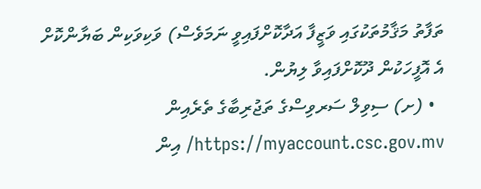ތަފާތު މަޤާމުތަކުގައި ވަޒީފާ އަދާކޮށްފައިވީ ނަމަވެސް) ވަކިވަކިން ބަޔާންކޮށް އެ އޮފީހަކުން ދޫކޮށްފައިވާ ލިޔުން.
  • (ށ) ސިވިލް ސަރވިސްގެ ތަޖުރިބާގެ ތެރެއިން https://myaccount.csc.gov.mv/ އިން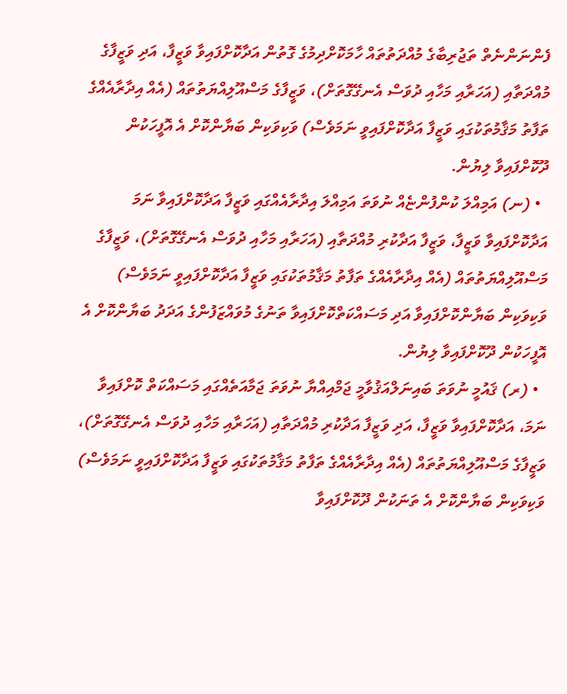ފެންނަންނެތް ތަޖުރިބާގެ މުއްދަތުތައް ހާމަކޮށްދިމުގެ ގޮތުން އަދާކޮށްފައިވާ ވަޒީފާ، އަދި ވަޒީފާގެ މުއްދަތާއި (އަހަރާއި މަހާއި ދުވަސް އެނގޭގޮތަށް)، ވަޒީފާގެ މަސްއޫލިއްޔަތުތައް (އެއް އިދާރާއެއްގެ ތަފާތު މަޤާމުތަކުގައި ވަޒީފާ އަދާކޮށްފައިވީ ނަމަވެސް) ވަކިވަކިން ބަޔާންކޮށް އެ އޮފީހަކުން ދޫކޮށްފައިވާ ލިޔުން.
  • (ނ) އަމިއްލަ ކުންފުންޏެއް ނުވަތަ އަމިއްލަ އިދާރާއެއްގައި ވަޒީފާ އަދާކޮށްފައިވާ ނަމަ އަދާކޮށްފައިވާ ވަޒީފާ، ވަޒީފާ އަދާކުރި މުއްދަތާއި (އަހަރާއި މަހާއި ދުވަސް އެނގޭގޮތަށް)، ވަޒީފާގެ މަސްއޫލިއްޔަތުތައް (އެއް އިދާރާއެއްގެ ތަފާތު މަޤާމުތަކުގައި ވަޒީފާ އަދާކޮށްފައިވީ ނަމަވެސް) ވަކިވަކިން ބަޔާންކޮށްފައިވާ އަދި މަސައްކަތްކޮށްފައިވާ ތަނުގެ މުވައްޒަފުންގެ އަދަދު ބަޔާންކޮށް އެ އޮފީހަކުން ދޫކޮށްފައިވާ ލިޔުން.
  • (ރ) ޤައުމީ ނުވަތަ ބައިނަލްއަޤުވާމީ ޖަމްއިއްޔާ ނުވަތަ ޖަމާއަތެއްގައި މަސައްކަތް ކޮށްފައިވާ ނަމަ، އަދާކޮށްފައިވާ ވަޒީފާ، އަދި ވަޒީފާ އަދާކުރި މުއްދަތާއި (އަހަރާއި މަހާއި ދުވަސް އެނގޭގޮތަށް)، ވަޒީފާގެ މަސްއޫލިއްޔަތުތައް (އެއް އިދާރާއެއްގެ ތަފާތު މަޤާމުތަކުގައި ވަޒީފާ އަދާކޮށްފައިވީ ނަމަވެސް) ވަކިވަކިން ބަޔާންކޮށް އެ ތަނަކުން ދޫކޮށްފައިވާ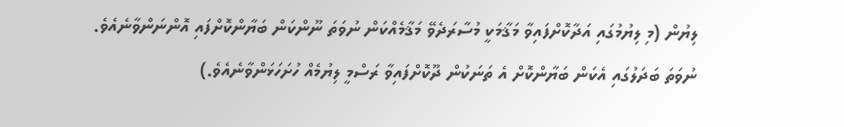ލިޔުން (މި ލިޔުމުގައި އަދާކޮށްފައިވާ މަޤާމަކީ މުސާރަދެވޭ މަޤާމެއްކަން ނުވަތަ ނޫންކަން ބަޔާންކޮށްފައި އޮންނަންވާނެއެވެ. ނުވަތަ ބަދަލުގައި އެކަން ބަޔާންކޮށް އެ ތަނަކުން ދޫކޮށްފައިވާ ރަސްމީ ލިޔުމެއް ހުށަހަޅަންވާނެއެވެ.)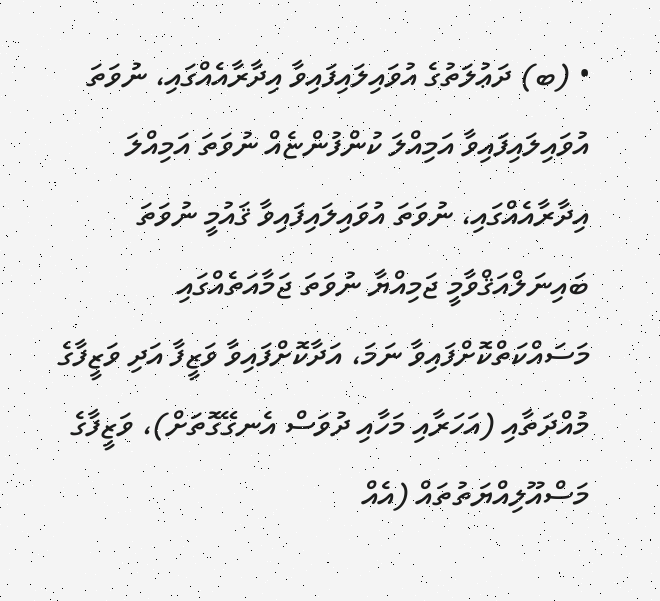• (ބ) ދަޢުލަތުގެ އުވައިލައިފައިވާ އިދާރާއެއްގައި، ނުވަތަ އުވައިލައިފައިވާ އަމިއްލަ ކުންފުންޏެއް ނުވަތަ އަމިއްލަ އިދާރާއެއްގައި، ނުވަތަ އުވައިލައިފައިވާ ޤައުމީ ނުވަތަ ބައިނަލްއަޤްވާމީ ޖަމިއްޔާ ނުވަތަ ޖަމާއަތެއްގައި މަސައްކަތްކޮށްފައިވާ ނަމަ، އަދާކޮށްފައިވާ ވަޒީފާ އަދި ވަޒީފާގެ މުއްދަތާއި (އަހަރާއި މަހާއި ދުވަސް އެނގޭގޮތަށް)، ވަޒީފާގެ މަސްއޫލިއްޔަތުތައް (އެއް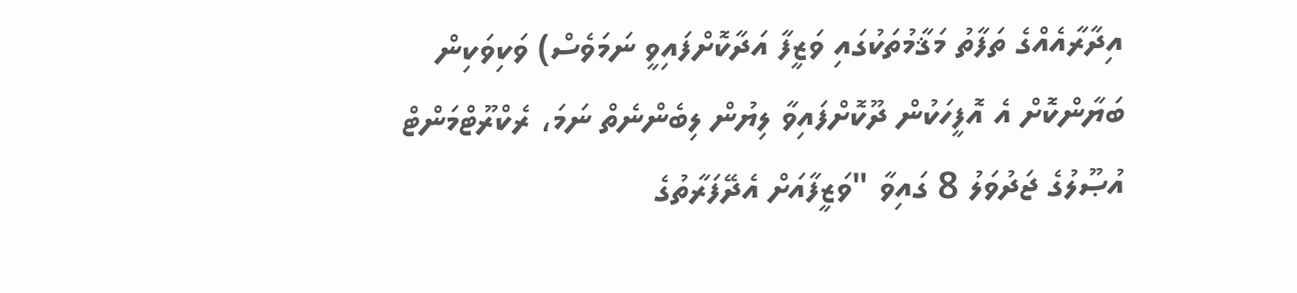އިދާރާއެއްގެ ތަފާތު މަޤާމުތަކުގައި ވަޒީފާ އަދާކޮށްފައިވީ ނަމަވެސް) ވަކިވަކިން ބަޔާންކޮށް އެ އޮފީހަކުން ދޫކޮށްފައިވާ ލިޔުން ލިބެންނެތް ނަމަ، ރެކްރޫޓްމަންޓް އުޞޫލުގެ ޖަދުވަލު 8 ގައިވާ "ވަޒީފާއަށް އެދޭފަރާތުގެ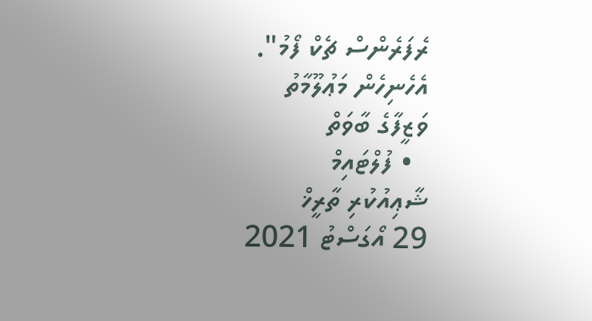ރެފަރެންސް ޗެކް ފޯމު".
އެހެނިހެން މަޢުލޫމާތު
ވަޒީފާގެ ބާވަތް
  • ފުލްޓައިމް
ޝާޢިއުކުރި ތާރީޚް
29 އޯގަސްޓު 2021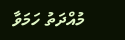މުއްދަތު ހަމަވާ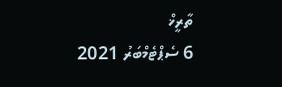ތާރީޚް
6 ސެޕްޓެމްބަރު 2021